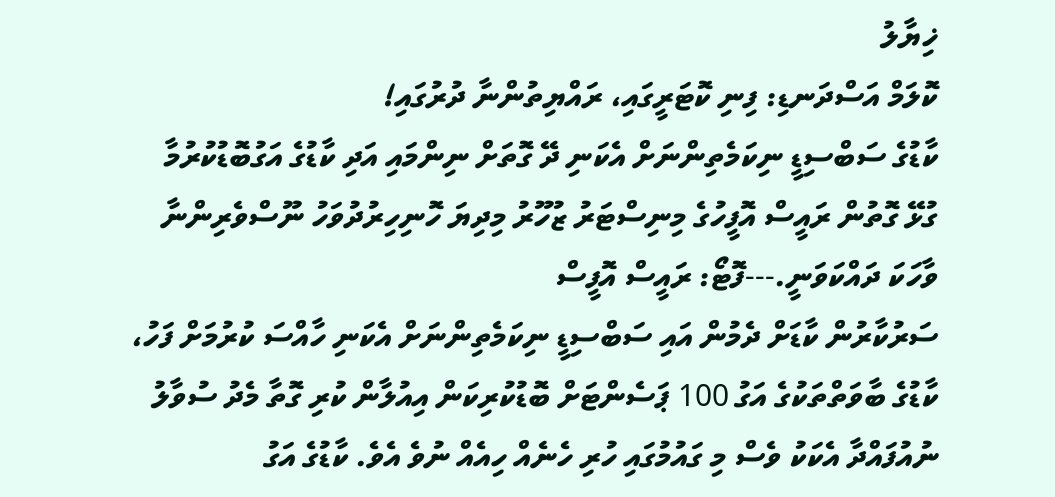ޚިޔާލު
ކޮލަމް އަސްދަނޑި: ފިނި ކޮޓަރީގައި، ރައްޔިތުންނާ ދުރުގައި!
ކާޑުގެ ސަބްސިޑީ ނިކަމެތިންނަށް އެކަނި ދޭ ގޮތަށް ނިންމައި އަދި ކާޑުގެ އަގުބޮޑުކުރުމާ ގުޅޭ ގޮތުން ރައީސް އޮފީހުގެ މިނިސްޓަރު ޒުހޫރު މިދިޔަ ހޮނިހިރުދުވަހު ނޫސްވެރިންނާ ވާހަކަ ދައްކަވަނީ.---ފޮޓޯ: ރައީސް އޮފީސް
ސަރުކާރުން ކާޑަށް ދެމުން އައި ސަބްސިޑީ ނިކަމެތިންނަށް އެކަނި ހާއްސަ ކުރުމަށް ފަހު، ކާޑުގެ ބާވަތްތަކުގެ އަގު 100 ޕަސެންޓަށް ބޮޑުކުރިކަން އިއުލާން ކުރި ގޮތާ މެދު ސުވާލު ނުއުފައްދާ އެކަކު ވެސް މި ގައުމުގައި ހުރި ހެނެއް ހިއެއް ނުވެ އެވެ. ކާޑުގެ އަގު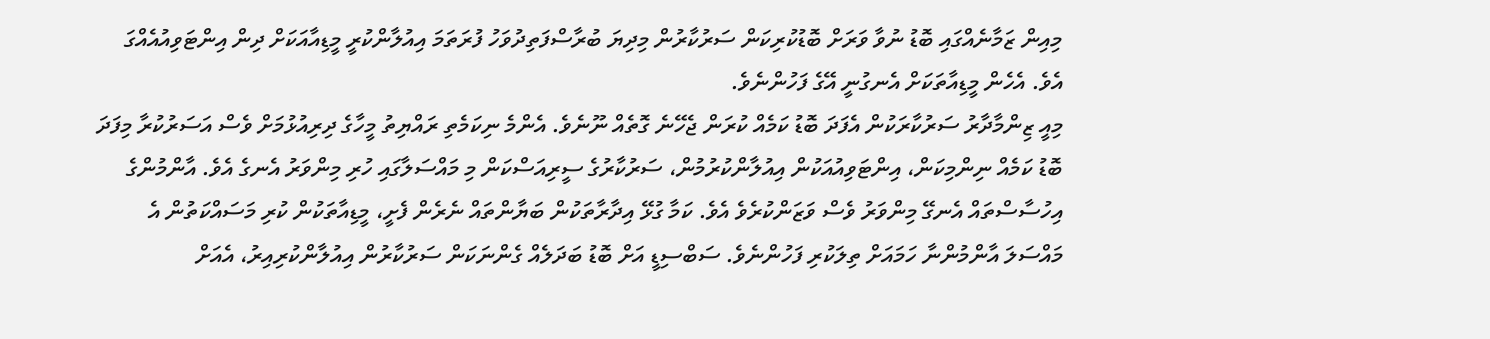މިއިން ޒަމާނެއްގައި ބޮޑު ނުވާ ވަރަށް ބޮޑުކުރިކަން ސަރުކާރުން މިދިޔަ ބުރާސްފަތިދުވަހު ފުރަތަމަ އިއުލާންކުރީ މީޑިއާއަކަށް ދިން އިންޓަވިއުއެއްގަ އެވެ. އެހެން މީޑިއާތަކަށް އެނގުނީ އޭގެ ފަހުންނެވެ.
މިއީ ޒިންމާދާރު ސަރުކާރަކުން އެފަދަ ބޮޑު ކަމެއް ކުރަން ޖެހޭނެ ގޮތެއް ނޫނެވެ. އެންމެ ނިކަމެތި ރައްޔިތު މީހާގެ ދިރިއުޅުމަށް ވެސް އަސަރުކުރާ މިފަދަ ބޮޑު ކަމެއް ނިންމިކަން، އިންޓަވިއުއަކުން އިއުލާންކުރުމުން، ސަރުކާރުގެ ސީރިއަސްކަން މި މައްސަލާގައި ހުރި މިންވަރު އެނގެ އެވެ. އާންމުންގެ އިހުސާސްތައް އެނގޭ މިންވަރު ވެސް ވަޒަންކުރެވެ އެވެ. ކަމާ ގުޅޭ އިދާރާތަކުން ބަޔާންތައް ނެރެން ފެށީ، މީޑިއާތަކުން ކުރި މަސައްކަތުން އެ މައްސަލަ އާންމުންނާ ހަމައަށް ތިލަކުރި ފަހުންނެވެ. ސަބްސިޑީ އަށް ބޮޑު ބަދަލެއް ގެންނަކަން ސަރުކާރުން އިއުލާންކުރިއިރު، އެއަށް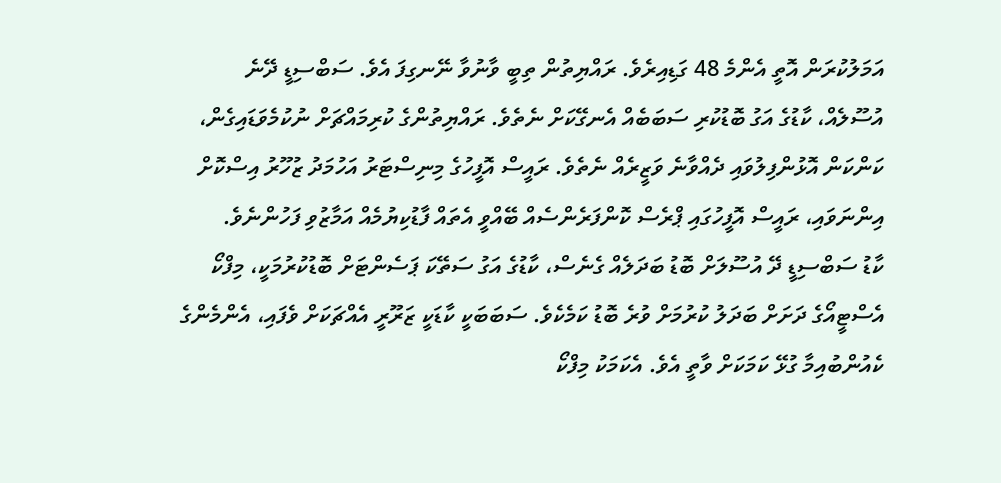އަމަލުކުރަން އޮތީ އެންމެ 48 ގަޑިއިރެވެ. ރައްޔިތުން ތިބީ ވާނުވާ ނޭނގިފަ އެވެ. ސަބްސިޑީ ދޭނެ އުސޫލެއް، ކާޑުގެ އަގު ބޮޑުކުރި ސަބަބެއް އެނގޭކަށް ނެތެވެ. ރައްޔިތުންގެ ކުރިމައްޗަށް ނުކުމެވަޑައިގެން، ކަންކަން އޮޅުންފިލުވައި ދެއްވާނެ ވަޒީރެއް ނެތެވެ. ރައީސް އޮފީހުގެ މިނިސްޓަރު އަހުމަދު ޒުހޫރު އިސްކޮށް އިންނަވައި، ރައީސް އޮފީހުގައި ޕްރެސް ކޮންފަރެންސެއް ބޭއްވީ އެތައް ފާޑުކިޔުމެއް އަމާޒުވި ފަހުންނެވެ.
ކާޑު ސަބްސިޑީ ދޭ އުސޫލަށް ބޮޑު ބަދަލެއް ގެނެސް، ކާޑުގެ އަގު ސަތޭކަ ޕަސެންޓަށް ބޮޑުކުރުމަކީ، މިފްކޯ އެސްޓީއޯގެ ދަށަށް ބަދަލު ކުރުމަށް ވުރެ ބޮޑު ކަމެކެވެ. ސަބަބަކީ ކާޑަކީ ޒަރޫރީ އެއްޗަކަށް ވެފައި، އެންމެންގެ ކެއުންބުއިމާ ގުޅޭ ކަމަކަށް ވާތީ އެވެ. އެކަމަކު މިފްކޯ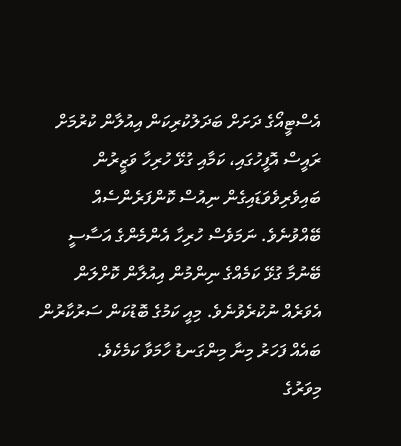އެސްޓީއޯގެ ދަށަށް ބަދަލުކުރިކަން އިއުލާން ކުރުމަށް ރައީސް އޮފީހުގައި، ކަމާއި ގުޅޭ ހުރިހާ ވަޒީރުން ބައިވެރިވެވަޑައިގެން ނިއުސް ކޮންފަރެންސެއް ބޭއްވުނެވެ. ނަމަވެސް ހުރިހާ އެންމެންގެ އަސާސީ ބޭނުމާ ގުޅޭ ކަމެއްގެ ނިންމުން އިއުލާން ކޮށްލަން އެވަރެއް ނުކުރެވުނެވެ. މިއީ ކަމުގެ ބޮޑުކަން ސަރުކާރުން ބައެއް ފަހަރު މިނާ މިންގަނޑު ހާމަވާ ކަމެކެވެ.
މިވަރުގެ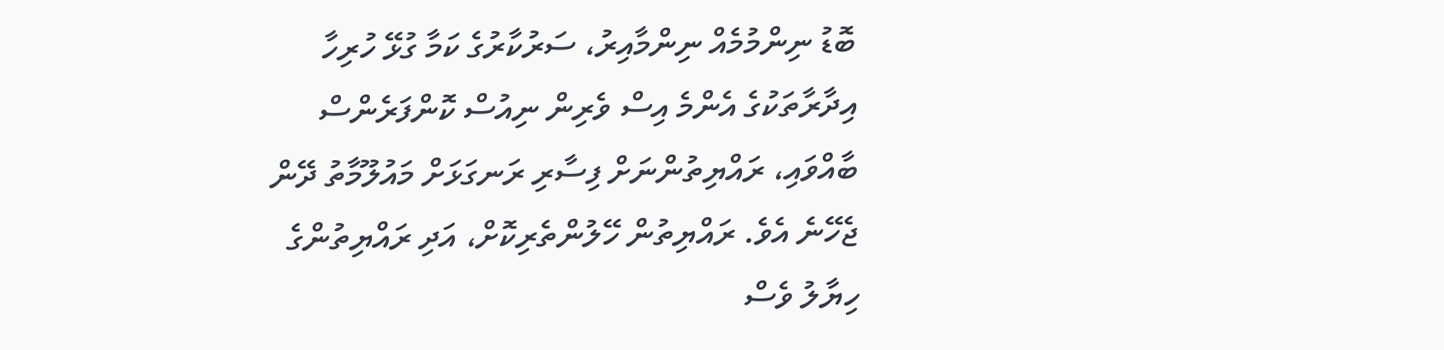ބޮޑު ނިންމުމެއް ނިންމާއިރު، ސަރުކާރުގެ ކަމާ ގުޅޭ ހުރިހާ އިދާރާތަކުގެ އެންމެ އިސް ވެރިން ނިއުސް ކޮންފަރެންސް ބާއްވައި، ރައްޔިތުންނަށް ފިސާރި ރަނގަޅަށް މައުލޫމާތު ދޭން ޖެހޭނެ އެވެ. ރައްޔިތުން ހޭލުންތެރިކޮށް، އަދި ރައްޔިތުންގެ ހިޔާލު ވެސް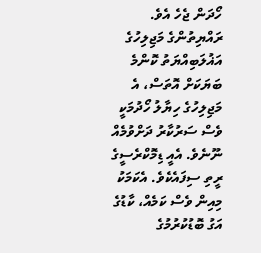ހޯދަން ޖެހެ އެވެ. ރައްޔިތުންގެ މަޖިލިހުގެ އަޣުލަބިއްޔަތު ކޮންމެ ބަޔަކަށް އޮތަސް، އެ މަޖިލިހުގެ ހިޔާލު ހޯދުމަކީ ވެސް ސަރުކާރު ދަށްވުމެއް ނޫނެވެ. އެއީ ޑިމޮކްރެސީގެ ރީތި ސިފައެކެވެ. އެކަމަކު މިއިން ވެސް ކަމެއް، ކާޑުގެ އަގު ބޮޑުކުރުމުގެ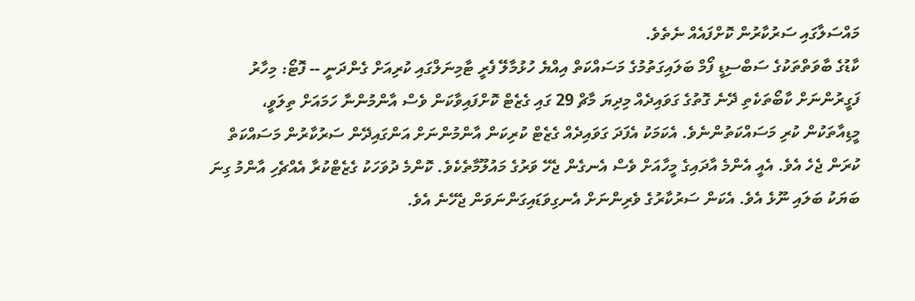މައްސަލާގައި ސަރުކާރުން ކޮށްފައެއް ނެތެވެ.
ކާޑުގެ ބާވަތްތަކުގެ ސަބްސިޑީ ފޯމް ބަލައިގަތުމުގެ މަސައްކަތް އިއްޔެ ހުޅުމާލޭ ފެރީ ޓާމިނަލްގައި ކުރިއަށް ގެންދަނީ -- ފޮޓޯ: މިހާރު
ފަގީރުންނަށް ކާބޯތަކެތި ދޭނެ ގޮތުގެ ގަވައިދެއް މިދިޔަ މާޗް 29 ގައި ގެޒެޓް ކޮށްފައިވާކަން ވެސް އާންމުންނާ ހަމައަށް ތިލަވީ، މީޑިއާތަކުން ކުރި މަސައްކަތުންނެވެ. އެކަމަކު އެފަދަ ގަވައިދެއް ގެޒެޓް ކުރިކަން އާންމުންނަށް އަންގައިދޭން ސަރުކާރުން މަސައްކަތް ކުރަން ޖެހެ އެވެ. އެއީ އެންމެ އާދައިގެ މީހާއަށް ވެސް އެނގެން ޖެހޭ ވަރުގެ މައުލޫމާތެކެވެ. ކޮންމެ ދުވަހަކު ގެޒެޓްކުރާ އެއްޗެހި އާންމު ގިނަ ބަޔަކު ބަލައި ނޫޅެ އެވެ. އެކަން ސަރުކާރުގެ ވެރިންނަށް އެނގިވަޑައިގަންނަވަން ޖެހޭނެ އެވެ.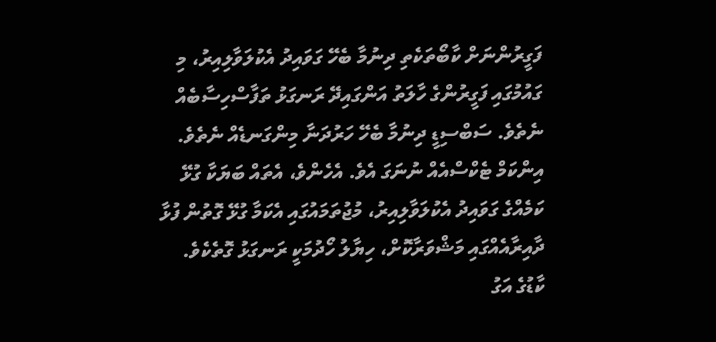ފަގީރުންނަށް ކާބޯތަކެތި ދިނުމާ ބެހޭ ގަވައިދު އެކުލަވާލިއިރު، މި ގައުމުގައި ފަގީރުންގެ ހާލަތު އަންގައިދޭ ރަނގަޅު ތަފާސްހިސާބެއް ނެތެވެ. ސަބްސިޑީ ދިނުމާ ބެހޭ ހަރުދަނާ މިންގަނޑެއް ނެތެވެ. އިންކަމް ޓެކްސްއެއް ނުނަގަ އެވެ. އެހެންވެ، އެތައް ބަޔަކާ ގުޅޭ ކަމެއްގެ ގަވައިދު އެކުލަވާލިއިރު، މުޖުތަމައުގައި އެކަމާ ގުޅޭ ގޮތުން ފުޅާ ދާއިރާއެއްގައި މަޝްވަރާކޮށް، ހިޔާލު ހޯދުމަކީ ރަނގަޅު ގޮތެކެވެ.
ކާޑުގެ އަގު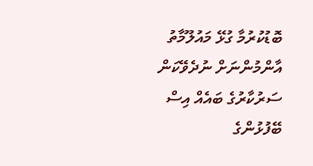ބޮޑުކުރުމާ ގުޅޭ މައުލޫމާތު އާންމުންނަށް ނުދެވޭކަން ސަރުކާރުގެ ބައެއް އިސް ބޭފުޅުންގެ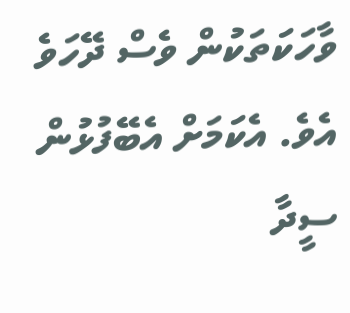ވާހަކަތަކުން ވެސް ދޭހަވެ އެވެ. އެކަމަށް އެބޭފުޅުން ސީދާ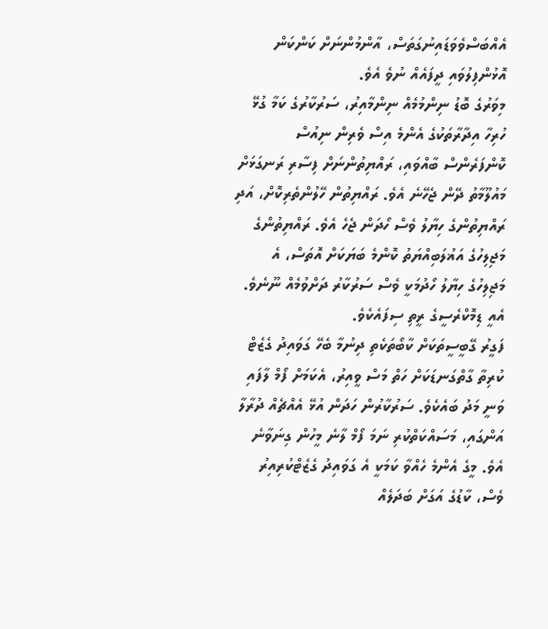އެއްބަސްވެވަޑައިނުގަތަސް، އާންމުންނަށް ކަންކަން އޮޅުންފިލުވައި ދީފައެއް ނުވެ އެވެ.
މިވަރުގެ ބޮޑު ނިންމުމެއް ނިންމާއިރު، ސަރުކާރުގެ ކަމާ ގުޅޭ ހުރިހާ އިދާރާތަކުގެ އެންމެ އިސް ވެރިން ނިއުސް ކޮންފަރެންސް ބާއްވައި، ރައްޔިތުންނަށް ފިސާރި ރަނގަޅަށް މައުލޫމާތު ދޭން ޖެހޭނެ އެވެ. ރައްޔިތުން ހޭލުންތެރިކޮށް، އަދި ރައްޔިތުންގެ ހިޔާލު ވެސް ހޯދަން ޖެހެ އެވެ. ރައްޔިތުންގެ މަޖިލިހުގެ އަޣުލަބިއްޔަތު ކޮންމެ ބަޔަކަށް އޮތަސް، އެ މަޖިލިހުގެ ހިޔާލު ހޯދުމަކީ ވެސް ސަރުކާރު ދަށްވުމެއް ނޫނެވެ. އެއީ ޑިމޮކްރެސީގެ ރީތި ސިފައެކެވެ.
ފަގީރު ގޭބީސީތަކަށް ކާބޯތަކެތި ދިނުމާ ބެހޭ ގަވައިދު ގެޒެޓް ކުރިތާ ގާތްގަނޑަކަށް ހަތް މަސް ވީއިރު، އެކަމަށް ފޯމް ލާފައި ވަނީ މަދު ބައެކެވެ. ސަރުކާރުން ހަދަން އުޅޭ އެއްޗެއް ދުރާލާ އަންގައި، މަސައްކަތްކުރި ނަމަ ފޯމް ލާނެ މީހުން ގިނަވާނެ އެވެ. މީގެ އެންމެ ހެއްވާ ކަމަކީ އެ ގަވައިދު ގެޒެޓްކުރިއިރު ވެސް، ކާޑުގެ އަގަށް ބަދަލެއް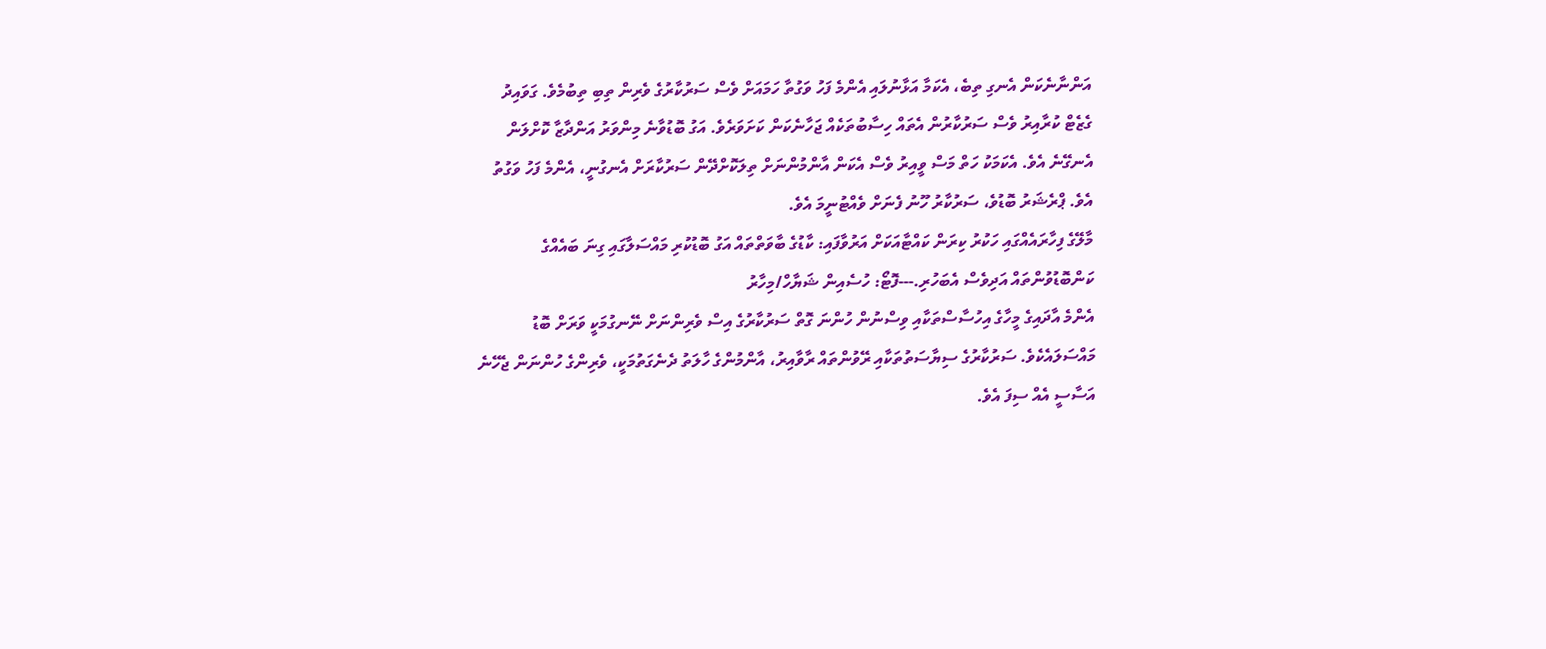އަންނާނެކަން އެނގި ތިބެ، އެކަމާ އަޅާނުލައި އެންމެ ފަހު ވަގުތާ ހަމައަށް ވެސް ސަރުކާރުގެ ވެރިން ތިބި ތިބުމެވެ. ގަވައިދު ގެޒެޓް ކުރާއިރު ވެސް ސަރުކާރުން އެތައް ހިސާބުތަކެއް ޖަހާނެކަން ކަށަވަރެވެ. އަގު ބޮޑުވާނެ މިންވަރު އަންދާޒާ ކޮށްލަން އެނގޭނެ އެވެ. އެކަމަކު ހަތް މަސް ވީއިރު ވެސް އެކަން އާންމުންނަށް ތިލަކޮށްދޭން ސަރުކާރަށް އެނގުނީ، އެންމެ ފަހު ވަގުތު އެވެ. ޕްރެޝަރު ބޮޑުވެ، ސަރުކާރު ހޫނު ފެނަށް ވެއްޓުނީމަ އެވެ.
މާލޭގެ ފިހާރައެއްގައި ހަކުރު ކިރަން ކައްޓާއަކަށް އަރުވާފައި: ކާޑުގެ ބާވަތްތައް އަގު ބޮޑުކުރި މައްސަލާގައި ގިނަ ބައެއްގެ ކަންބޮޑުވުންތައް އަދިވެސް އެބަހުރި.---ފޮޓޯ: ހުސެއިން ޝަޔާހް/މިހާރު
އެންމެ އާދައިގެ މީހާގެ އިހުސާސްތަކާއި ވިސްނުން ހުންނަ ގޮތް ސަރުކާރުގެ އިސް ވެރިންނަށް ނޭނގުމަކީ ވަރަށް ބޮޑު މައްސަލައެކެވެ. ސަރުކާރުގެ ސިޔާސަތުތަކާއި ރޭވުންތައް ރާވާއިރު، އާންމުންގެ ހާލަތު ދެނެގަތުމަކީ، ވެރިންގެ ހުންނަން ޖެހޭނެ އަސާސީ އެއް ސިފަ އެވެ.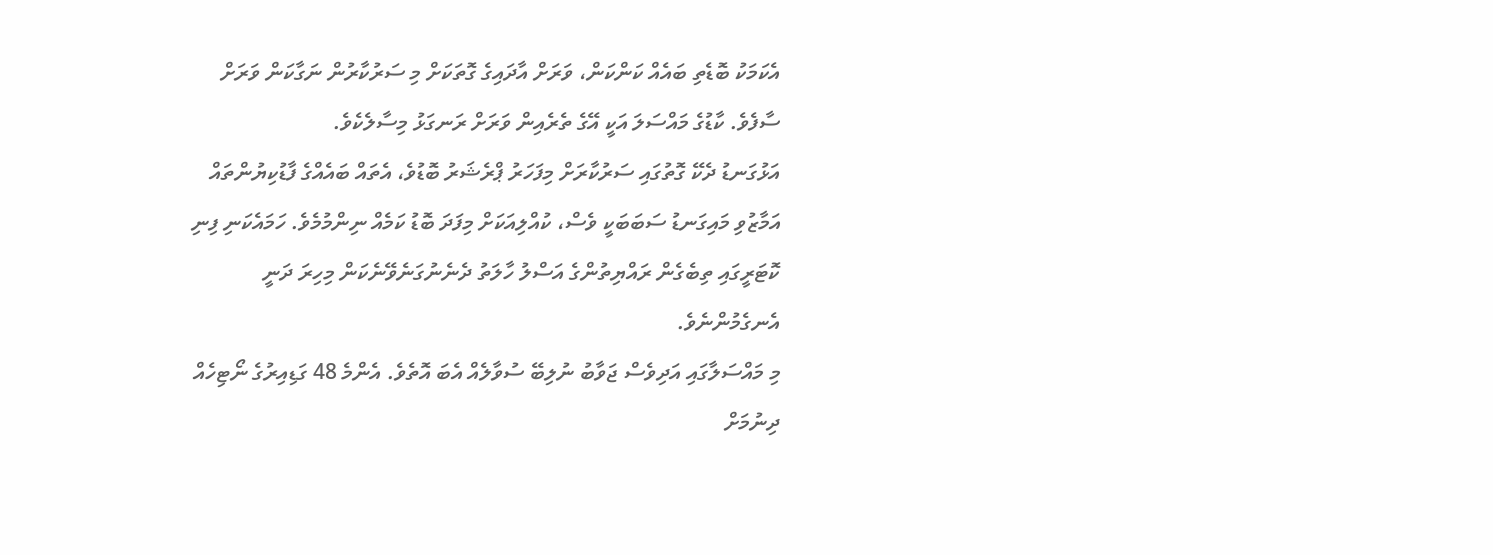އެކަމަކު ބޮޑެތި ބައެއް ކަންކަން، ވަރަށް އާދައިގެ ގޮތަކަށް މި ސަރުކާރުން ނަގާކަން ވަރަށް ސާފެވެ. ކާޑުގެ މައްސަލަ އަކީ އޭގެ ތެރެއިން ވަރަށް ރަނގަޅު މިސާލެކެވެ.
އަޅުގަނޑު ދެކޭ ގޮތުގައި ސަރުކާރަށް މިފަހަރު ޕްރެޝަރު ބޮޑުވެ، އެތައް ބައެއްގެ ފާޑުކިޔުންތައް އަމާޒުވި މައިގަނޑު ސަބަބަކީ ވެސް، ކުއްލިއަކަށް މިފަދަ ބޮޑު ކަމެއް ނިންމުމެވެ. ހަމައެކަނި ފިނި ކޮޓަރީގައި ތިބެގެން ރައްޔިތުންގެ އަސްލު ހާލަތު ދެނެނުގަނެވޭނެކަން މިހިރަ ދަނީ އެނގެމުންނެވެ.
މި މައްސަލާގައި އަދިވެސް ޖަވާބު ނުލިބޭ ސުވާލެއް އެބަ އޮތެވެ. އެންމެ 48 ގަޑިއިރުގެ ނޯޓިހެއް ދިނުމަށް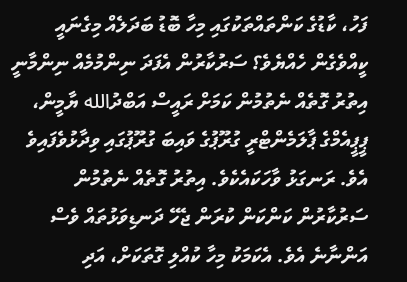ފަހު، ކާޑުގެ ކަންތައްތަކުގައި މިހާ ބޮޑު ބަދަލެއް މިގެނައީ ކީއްވެގެން ހެއްޔެވެ؟ ސަރުކާރުން އެފަދަ ނިންމުމެއް ނިންމާނީ އިތުރު ގޮތެއް ނެތުމުން ކަމަށް ރައީސް އަބްދުالله ޔާމީން، ޕީޕީއެމްގެ ޕާލަމެންޓްރީ ގުރޫޕުގެ ވައިބަ ގުރޫޕުގައި ވިދާޅުވެފައިވެ އެވެ. ރަނގަޅު ވާހަކައެކެވެ. އިތުރު ގޮތެއް ނެތުމުން ސަރުކާރުން ކަންކަން ކުރަން ޖެހޭ ދަނޑިވަޅުތައް ވެސް އަންނާނެ އެވެ. އެކަމަކު މިހާ ކުއްލި ގޮތަކަށް، އަދި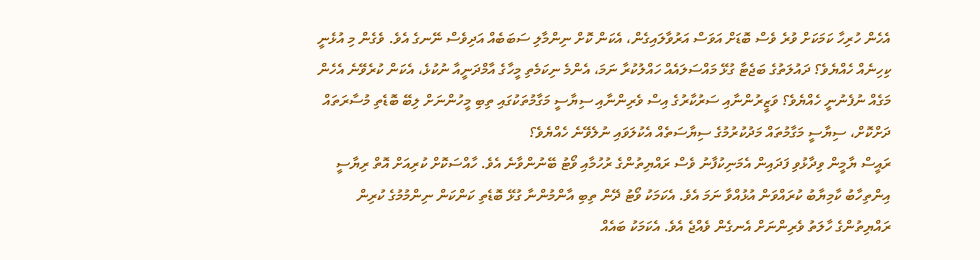އެހެން ހުރިހާ ކަމަކަށް ވުރެ ވެސް ބޮޑަށް އަވަސް އަރުވާލައިގެން، އެކަން ކޮށް ނިންމާލި ސަބަބެއް އަދިވެސް ނޭނގެ އެވެ. ވެގެން މި އުޅެނީ ކިހިނެއް ހެއްޔެވެ؟ ދައުލަތުގެ ބަޖެޓާ ގުޅޭ މައްސަލައެއް ހައްލުކުރާ ނަމަ، އެންމެ ނިކަމެތި މީހާގެ އާމްދަނީއާ ނުކުޅެ، އެކަން ކުރެވޭނެ އެހެން މަގެއް ނުފެނުނީ ހެއްޔެވެ؟ ވަޒީރުންނާއި ސަރުކާރުގެ އިސް ވެރިންނާއި ސިޔާސީ މަގާމުތަކުގައި ތިބި މީހުންނަށް ލިބޭ ބޮޑެތި މުސާރަތައް ދަށްކޮށް، ސިޔާސީ މަގާމުތައް މަދުކުރުމުގެ ސިޔާސަތެއް އެކުލަވައި ނުލެވޭނެ ހެއްޔެވެ؟
ރައީސް ޔާމީން ވިދާޅުވި ފަދައިން އެމަނިކުފާނު ވެސް ރައްޔިތުންގެ ރުހުމާއި ވޯޓު ބޭނުންވާނެ އެވެ. ހާއްސަކޮށް ކުރިއަށް އޮތް ރިޔާސީ އިންތިހާބު ކާމިޔާބު ކުރައްވަން އުޅުއްވާ ނަމަ އެވެ. އެކަމަކު ވޯޓު ދޭން ތިބި އާންމުންނާ ގުޅޭ ބޮޑެތި ކަންކަން ނިންމުމުގެ ކުރިން ރައްޔިތުންގެ ހާލަތު ވެރިންނަށް އެނގެން ވެއްޖެ އެވެ. އެކަމަކު ބައެއް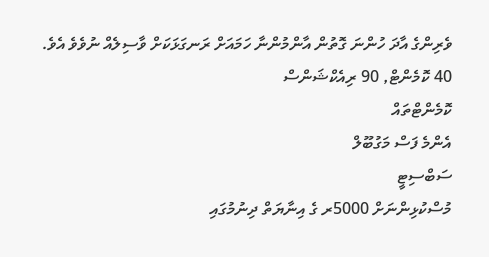ވެރިންގެ އާދަ ހުންނަ ގޮތުން އާންމުންނާ ހަމައަށް ރަނގަޅަކަށް ވާސިލެއް ނުވެވެ އެވެ.
40 ކޮމެންޓް, 90 ރިއެކްޝަންސް
ކޮމެންޓްތައް
އެންމެ ފަސް މަގުބޫލް
ސަބްސިޓީ
މުސްކުޅިންނަށް 5000ރ ގެ އިނާޔަތް ދިނުމުގައި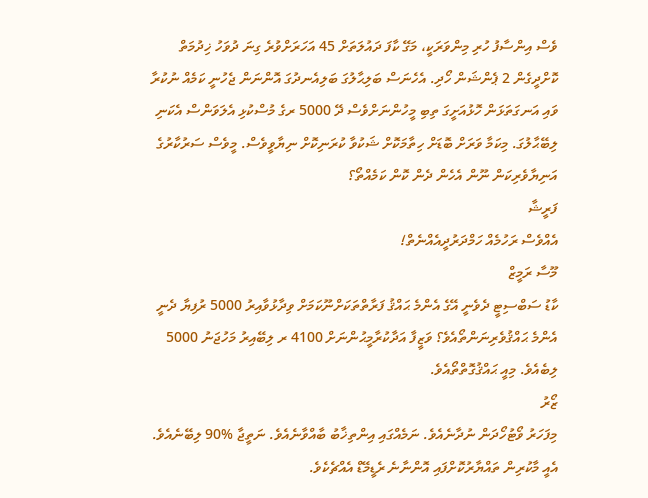ވެސް އިންސާފު ހުރި މިންވަރަކީ، މަގޭ ކާފަ ދައުލަތަށް 45 އަހަރަށްވުރެ ގިނަ ދުވަހު ޚިދުމަތް ކޮށްދީގެން 2 ޕެންޝަން ހޯދި. އެހެނަސް ބަލިޙާލުގަ ބަލިއެނދުގަ އޮންނަން ޖެހުނީ ކަމެއް ނުކުރާ ވައި އަނގަތަޅަން ހޮޅުއަށީގަ ތިބި މީހުންނަށްވެސް ދޭ 5000 ރގެ މުސްކުޅި އެލަވަންސް އެކަނި ލިބޭޙާލުގަ. މިކަމާ ވަރަށް ބޮޑަށް ހިތާމަކޮށް ޝަކުވާ ކުރަނިކޮށް ނިޔާވީވެސް. މީވެސް ސަރުކާރުގެ އަނިޔާވެރިކަން ނޫން އެހެން ދެން ކޮން ކަމެއްތޯ؟
ފަރީޝާ
އެއްވެސް ރަހުމެއް ހަމްދަރުދީއެއްނެތް!
މޫސާ ރަމީޒް
ކާޑު ސަބްސިޓީ ދެވެނީ އޭގެ އެންމެ ޙައްޤު ފަރާތްތަކަށްނޫކަމަށް ވިދާޅުވާއިރު 5000 ރުފިޔާ ދެނީ އެންމެ ޙައްޤުވެރިނަންތޯއެވެ؟ ވަޒީފާ އަދާކުރާމީޙުންނަށް 4100 ރ ލިބޭއިރު މަހުޖަނު 5000 ލިބެއެވެ. މިއީ ޙައްޤުގޮތްތޯއެވެ.
ޒޯރު
މިފަހަރު ވޯޓުހޯދަން ނުދާނެއެވެ. ނަމެއްގައި އިންތިޚާބު ބާއްވާނެއެވެ. ނަތީޖާ %90 ލިބޭނެއެވެ. އެއީ މާކުރިން ތައްޔާރުކޮށްފައި އޮންނާނެ ރެޑީމޭޑް އެއްޗެކެވެ.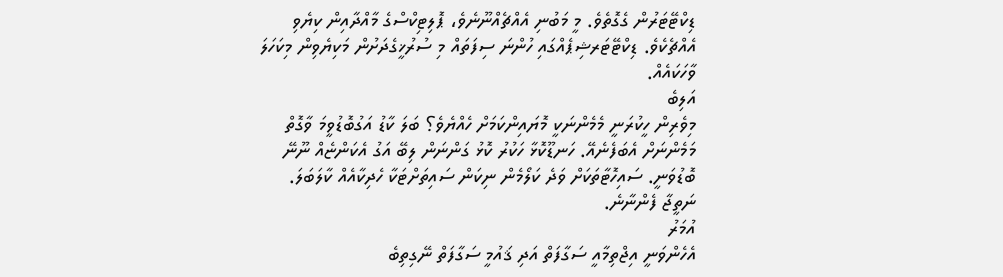ޑިކްޓޭޓަރުން ގެގޮތެވެ. މީ މަބުނި އެއްޗެއްނޫނެވެ، ޕޮލިޓިކްސްގެ މާއްދާއިން ކިޔެވި އެއްޗެކެވެ. ޑިކްޓޭޓަރޝިޕެއްގައި ހުންނަ ސިފަތައް މި ސުރުޚީގެދަށުން މަކިޔެވިން މިކަހަލަ ވާހަކައެއް.
އަލިބެ
މިވެރިން ހީކުރަނީ މެމެންނަކީ މޮޔައިންކަމަށް ހެއްޔެވެ؟ ބަލަ ކާޑު އަގުބޮޑުވީމަ ވާގޮތް މަމެންނަށް އެބަފެނެއޭ. ހަނޑޫކޮޅާ ހަކުރު ކޮޅު ގަންނަން ލިބޭ އަގު އެކަންޏެއް ނޫނޭ ބޮޑުވަނީ. ސައިހޮޓާތަކަށް ވަދެ ކަލޯމެން ނިކަން ސައިތަށްޓަކާ ހެދިކާއެއް ކާލަބަލަ. ނަތީޖާ ފެންނާނެ.
އުމަރު
އެހެންވަނީ އިޖްތިމާއީ ސަގާފަތް އަދި ޤައުމީ ސަގާފަތް ނޭގިތިބެ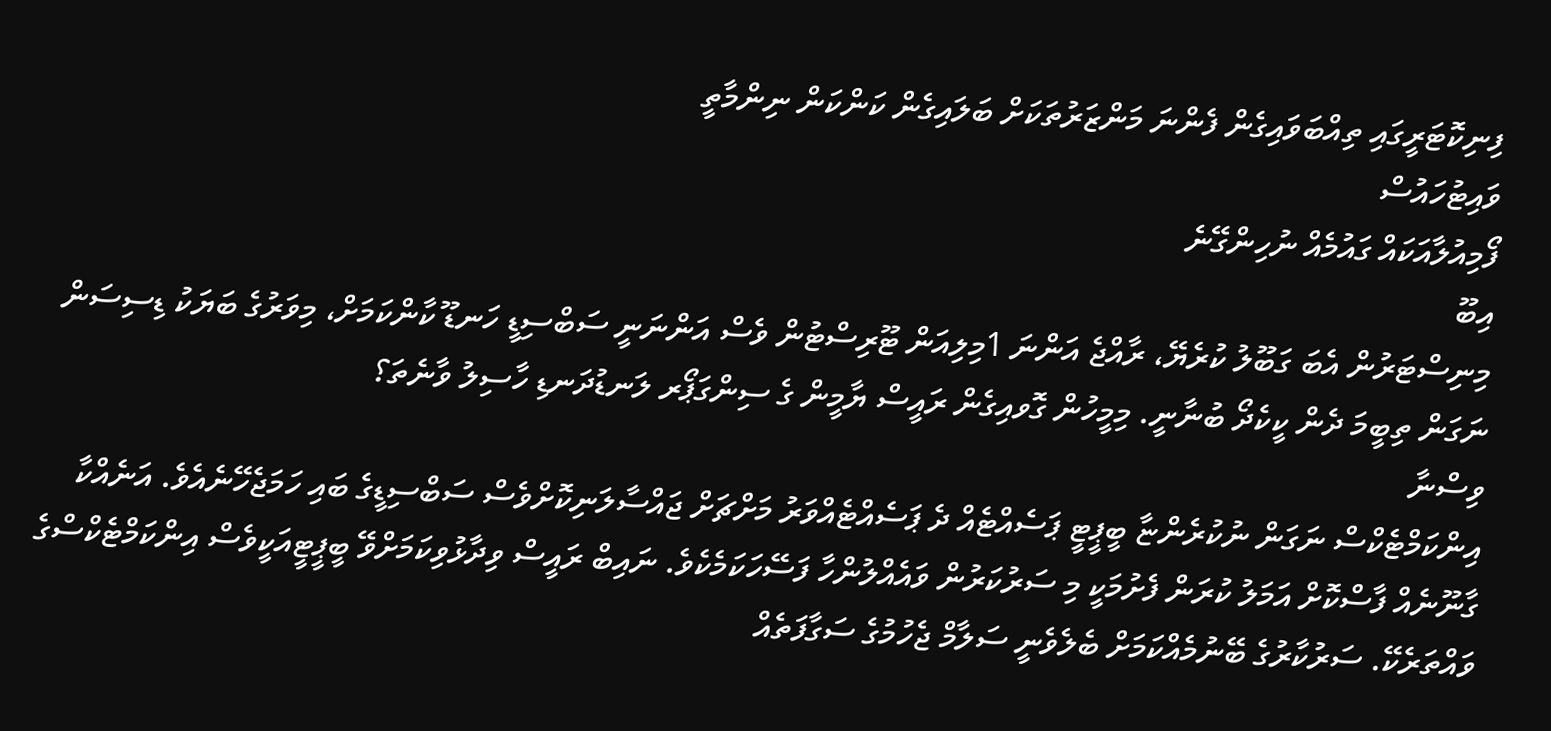ފިނިކޮޓަރީގައި ތިއްބަވައިގެން ފެންނަ މަންޒަރުތަކަށް ބަލައިގެން ކަންކަން ނިންމާތީ
ވައިޓުހައުސް
ފޯމިއުލާއަކައް ގައުމެއް ނުހިންގޭނެ
އިބޫ
މިނިސްޓަރުން އެބަ ގަބޫލު ކުރެޔޭ، ރާއްޖެ އަންނަ 1މިލިއަން ޓޫރިސްޓުން ވެސް އަންނަނީ ސަބްސިޑީ ހަނޑޫ ކާންކަމަށް، މިވަރުގެ ބަޔަކު ޑިސިސަން ނަގަން ތިބީމަ ދެން ކީކެދޯ ބުނާނީ. މިމީހުން ގޮވއިގެން ރައީސް ޔާމީން ގެ ސިންގަޕޯރ ލަނޑުދަނޑި ހާސިލު ވާނެތަ؟
ވިސްނާ
އިންކަމްޓެކްސް ނަގަން ނުކުރެންޏާ ބީޕީޓީ ޕަސެއްޓެއް ދެ ޕަސެއްޓެއްވަރު މަށްޗަށް ޖައްސާލަނިކޮށްވެސް ސަބްސިޑީގެ ބައި ހަމަޖެހޭނެއެވެ. އަނެއްކާ ގާނޫނެއް ފާސްކޮށް އަމަލު ކުރަން ފެށުމަކީ މި ސަރުކަރުން ވައެއްލުންހާ ފަސޭހަކަމެކެވެ. ނައިބް ރައީސް ވިދާޅުވިކަމަށްވޭ ބީޕީޓީއަކީވެސް އިންކަމްޓެކްސްގެ ވައްތަރެކޭ. ސަރުކާރުގެ ބޭނުމެއްކަމަށް ބެލެވެނީ ސަލާމް ޖެހުމުގެ ސަގާފަތެއް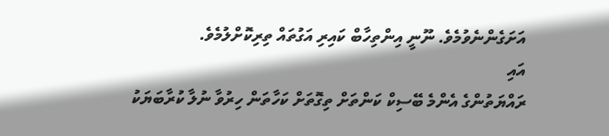އަށަގެންނެވުމެވެ. ނޫނީ އިންތިހާބް ކައިރި އަގުތައް ތިރިކޮށްލުމެވެ.
އައި
ރައްޔަތުންގެ އެންމެ ބޭސިކް ކަންތަށް ތިގޮތަށް ކަހާތަން ހިރުވާ ނުލާ ކުރާބަޔަކު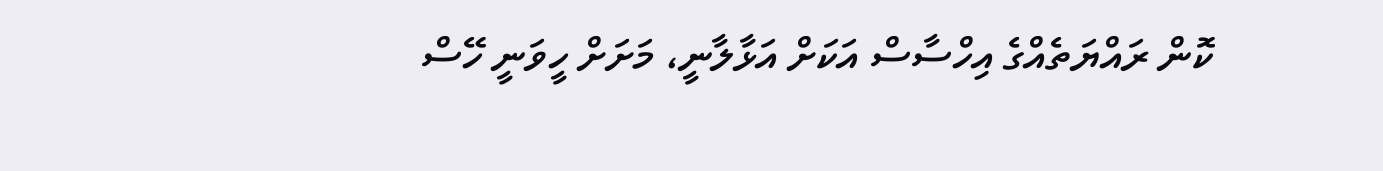ކޮން ރައްޔަތެއްގެ އިހްސާސް އަކަށް އަޅާލާނީ، މަށަށް ހީވަނީ ހޭސް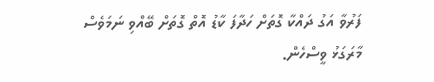ފަރުވާ އަގު ދައްކާ ގޮތަށް ހަދާފަ ކާޑު އޮތް ގޮތަށް ބޭއްވި ނަމަވެސް މާރަގަޅު ވީސްހެން.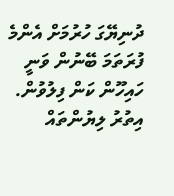ދުނިޔޭގަ ހުރުމަށް އެންމެ ފުރަތަމަ ބޭނުން ވަނީ ހައިހޫން ކަން ފިލުވުން.
އިތުރު ލިޔުންތައް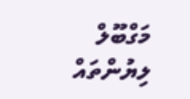މަގްބޫލް ލިޔުންތައް